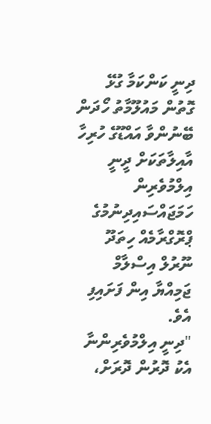ދިނީ ކަންކަމާ ގުޅޭ ގޮތުން މައުލޫމާތު ހޯދަން ބޭނުންވާ އައްޑޫގެ ހުރިހާ އާއިލާތަކަށް ދީނީ އިލްމުވެރިން ހަމަޖައްސައިދިނުމުގެ ޕްރޮގްރާމެއް ހިތަދޫ ނޫރުލް އިސްލާމް ޖަމިއްޔާ އިން ފަށައިފި އެވެ.
"ދިނީ އިލްމުވެރިންނާ އެކު ދޮރުން ދޮރަށް،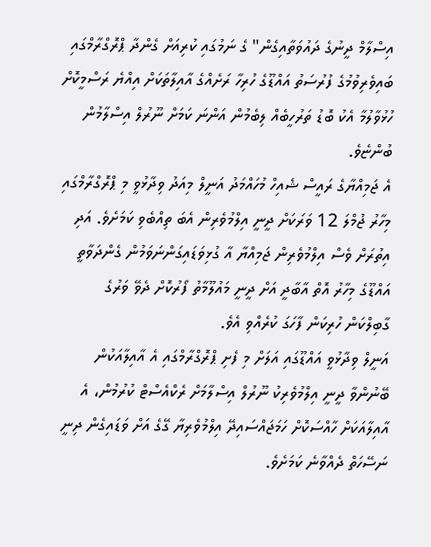އިސްލާމް ދީނުގެ ދައުވަތާއިގެން" ގެ ނަމުގައި ކުރިއަށް ގެންދާ ޕްރޮގްރާމްގައި ބައިވެރިވުމުގެ ފުރުސަތު އައްޑޫގެ ހުރިހާ ރަށެއްގެ އާއިލާތަކަށް އިއްޔެ ރަސްމީކޮށް ހުޅުވާލުމާ އެކު ބޮޑު ތަރުހީބެއް ލިބެމުން އަންނަ ކަމަށް ނޫރުލް އިސްލާމުން ބުންޏެވެ.
އެ ޖަމިއްޔާގެ ރައީސް ޝެއިހް މުހައްމަދު އަނީލް މިއަދު ވިދާޅުވީ މި ޕްރޮގްރާމްގައި މިހާރު ޖުމްލަ 12 ވަރަކަށް ދީނީ އިލްމުވެރިން އެބަ ތިއްބެވި ކަމަށެވެ. އަދި އިތުރަށް ވެސް އިލްމުވެރިން ޖަމިއްޔާ އާ ގުޅިވަޑައިގަންނަވަމުން ގެންދަވާތީ އައްޑޫގެ މިހާރު އޮތް އާބާދީ އަށް ދީނީ މައުލޫމާތު ފޯރުކޮށް ދެވޭ ވަރުގެ ގާބިލްކަން ހުރިކަން ފާހަގަ ކުރެއްވި އެވެ.
އަނީލް ވިދާޅުވީ އައްޑޫގައި އަލަށް މި ފެށި ޕްރޮގްރާމްގައި އެ އާއިލާއަކުން ބޭނުންވާ ދީނީ އިލްމުވެރިކު ނޫރުލް އިސްލާމަށް ރެކްއެސްޓް ކުރުމުން، އެ އާއިލާއަކަށް ހާއްސަކޮށް ހަމަޖައްސައިދޭ އިލްމުވެރިޔާ ގޭގެ އަށް ވަޑައިގެން ދިނީ ނަސޭހަތް ދެއްވާނެ ކަމަށެވެ.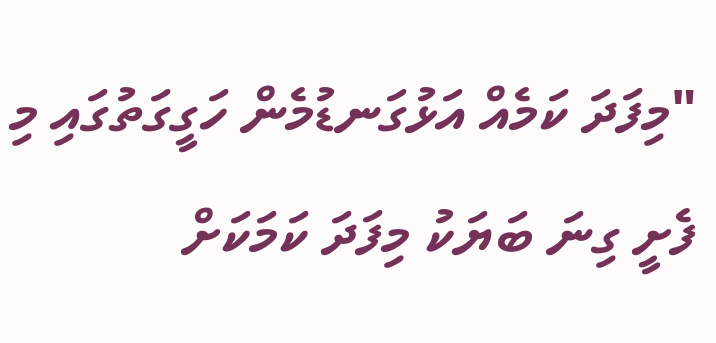"މިފަދަ ކަމެއް އަޅުގަނޑުމެން ހަގީގަތުގައި މި ފެށީ ގިނަ ބަޔަކު މިފަދަ ކަމަކަށް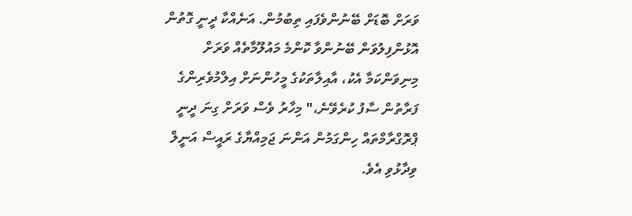ވަރަށް ބޮޑަށް ބޭނުންވެފައި ތިބުމުން. އަނެއްކާ ދީނީ ގޮތުން އޮޅުންފިލުވަން ބޭނުންވާ ކޮންމެ މައުލޫމާތެއް ވަރަށް މިނިވަންކަމާ އެކު، އާއިލާތަކުގެ މީހުންނަށް އިލްމުވެރިންގެ ފަރާތުން ސާފު ކުރެވޭނެ،" މިހާރު ވެސް ވަރަށް ގިނަ ދީނީ ޕްރޮގްރާމްތައް ހިންގަމުން އަންނަ ޖަމިއްޔާގެ ރައީސް އަނީލް ވިދާޅުވި އެވެ.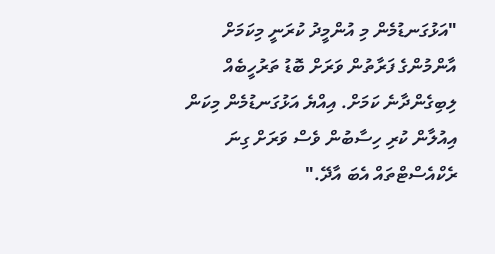"އަޅުގަނޑުމެން މި އުންމީދު ކުރަނީ މިކަމަށް އާންމުންގެ ފަރާތުން ވަރަށް ބޮޑު ތަރުހީބެއް ލިބިގެންދާނެ ކަމަށް. އިއްޔެ އަޅުގަނޑުމެން މިކަން އިއުލާން ކުރި ހިސާބުން ވެސް ވަރަށް ގިނަ ރެކްއެސްޓްތައް އެބަ އާދޭ."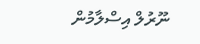ނޫރުލް އިސްލާމުން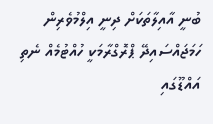ބުނީ އާއިލާތަކަށް ދިނީ އިލްމުވެރިން ހަމަޖައްސައިދޭ ޕްރޮގްރާމަކީ ހުއްޓުމެއް ނެތި އައްޑޫގައި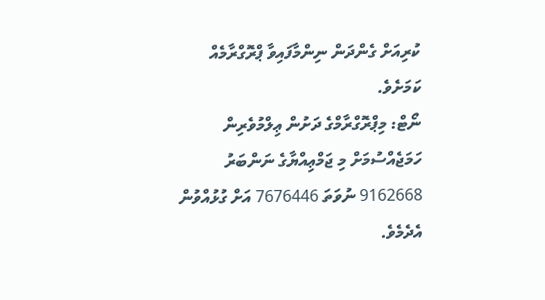ކުރިއަށް ގެންދަން ނިންމާފައިވާ ޕްރޮގްރާމެއް ކަމަށެވެ.
ނޯޓް: މިޕްރޮގްރާމްގެ ދަށުން ޢިލްމުވެރިން ހަމަޖެއްސުމަށް މި ޖަމްޢިއްޔާގެ ނަންބަރު 9162668 ނުވަތަ 7676446 އަށް ގުޅުއްވުން އެދެމެވެ.